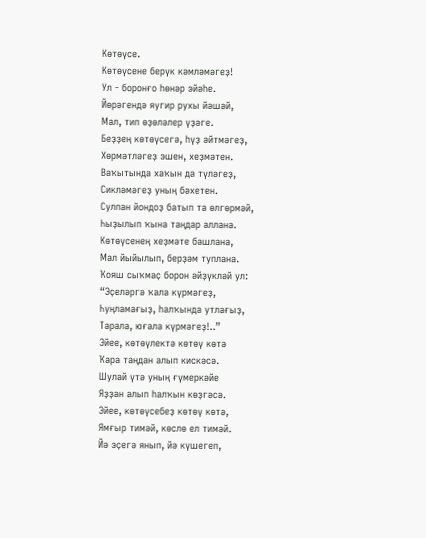Көтөүсе.
Көтөүсене берүк кәмләмәгеҙ!
Ул - боронғо һөнәр эйәһе.
Йөрәгендә яугир рухы йәшәй,
Мал, тип өҙөләлер үҙәге.
Беҙҙең көтөүсегә, һүҙ әйтмәгеҙ,
Хөрмәтләгеҙ эшен, хеҙмәтен.
Ваҡытында хаҡын да түләгеҙ,
Сикләмәгеҙ уның бәхетен.
Сулпан йондоҙ батып та өлгөрмәй,
Һыҙылып ҡына таңдар аллана.
Көтөүсенең хеҙмәте башлана,
Мал йыйылып, берҙәм туплана.
Ҡояш сыҡмаҫ борон әйҙүкләй ул:
“Эҫеләргә ҡала күрмәгеҙ,
Һуңламағыҙ, һалҡында утлағыҙ,
Тарала, юғала күрмәгеҙ!..”
Эйее, көтөүлектә көтөү көтә
Ҡара таңдан алып кискәсә.
Шулай үтә уның ғүмеркәйе
Яҙҙан алып һалҡын көҙгәсә.
Эйее, көтөүсебеҙ көтөү көтә,
Ямғыр тимәй, көслө ел тимәй.
Йә эҫегә янып, йә күшегеп,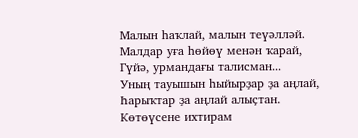Малын һаҡлай, малын теүәлләй.
Малдар уға һөйөү менән ҡарай,
Гүйә, урмандағы талисман...
Уның тауышын һыйырҙар ҙа аңлай,
Һарыҡтар ҙа аңлай алыҫтан.
Көтөүсене ихтирам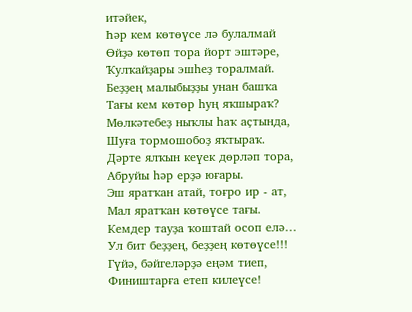итәйек,
Һәр кем көтөүсе лә булалмай
Өйҙә көтөп тора йорт эштәре,
Ҡулҡайҙары эшһеҙ торалмай.
Беҙҙең малыбыҙҙы унан башҡа
Тағы кем көтөр һуң яҡшыраҡ?
Мөлкәтебеҙ ныҡлы һаҡ аҫтында,
Шуға тормошобоҙ яҡтыраҡ.
Дәрте ялҡын кеүек дөрләп тора,
Абруйы һәр ерҙә юғары.
Эш яратҡан атай, тоғро ир - ат,
Мал яратҡан көтөүсе тағы.
Кемдер тауҙа ҡоштай осоп елә…
Ул бит беҙҙең, беҙҙең көтөүсе!!!
Гүйә, бәйгеләрҙә еңәм тиеп,
Фиништарға етеп килеүсе!